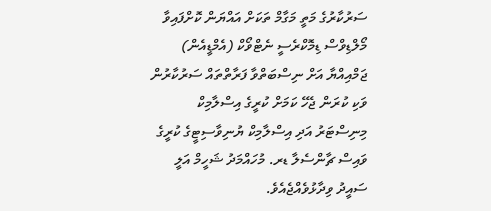ސަރުކާރުގެ މަތީ މަގާމް ތަކަށް އައްޔަން ކޮށްފައިވާ މޯލްޑިވްސް ޑިމޮކްރެސީ ނެޓްވޯކް (އެމްޑީއެން) ޖަމްއިއްޔާ އަށް ނިސްބަތްވާ ފަރާތްތައް ސަރުކާރުން ވަކި ކުރަން ޖެހޭ ކަމަށް ކުރީގެ އިސްލާމިކް މިނިސްޓަރު އަދި އިސްލާމިކް ޔުނިވާސިޓީގެ ކުރީގެ ވައިސް ޗާންސެލާ ޑރ. މުހައްމަދު ޝަހީމް އަލީ ސައީދު ވިދާޅުވެއްޖެއެވެ.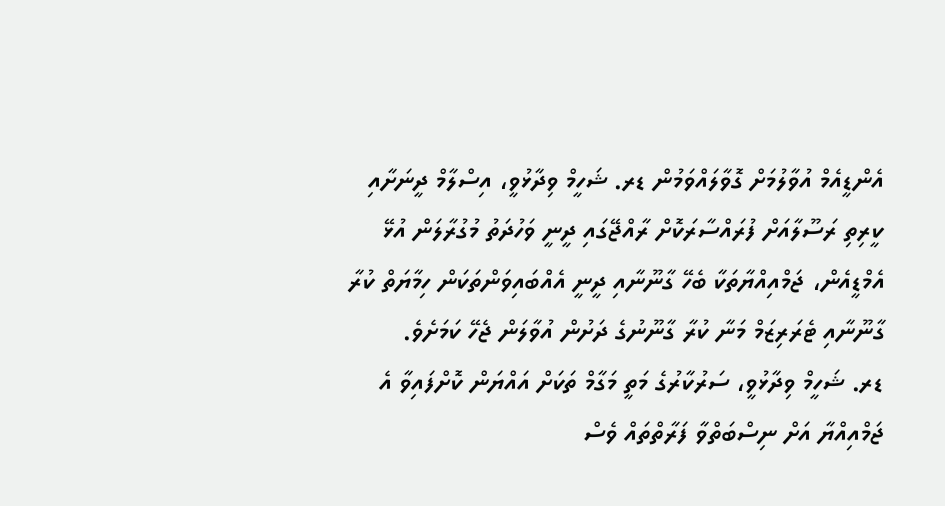އެންޑީއެމް އުވާލުމަށް ގޮވާލައްވަމުން ޑރ. ޝަހީމް ވިދާޅުވީ، އިސްލާމް ދީނަށާއި ކީރިތި ރަސޫލާއަށް ފުރައްސާރަކޮށް ރާއްޖޭގައި ދީނީ ވަހުދަތު މުގުރާލަން އުޅޭ އެމްޑީއެން، ޖަމްއިއްޔާތަކާ ބެހޭ ގާނޫނާއި ދީނީ އެއްބައިވަންތަކަން ހިމާޔަތް ކުރާ ގާނޫނާއި ޓެރަރިޒަމް މަނާ ކުރާ ގާނޫނުގެ ދަށުން އުވާލަން ޖެހޭ ކަމަށެވެ.
ޑރ. ޝަހީމް ވިދާޅުވީ، ސަރުކާރުގެ މަތީ މަގާމް ތަކަށް އައްޔަން ކޮށްފައިވާ އެ ޖަމްއިއްޔާ އަށް ނިސްބަތްވާ ފަރާތްތައް ވެސް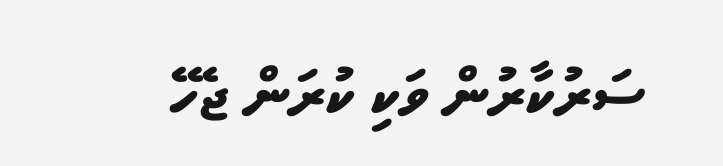ސަރުކާރުން ވަކި ކުރަން ޖެހޭ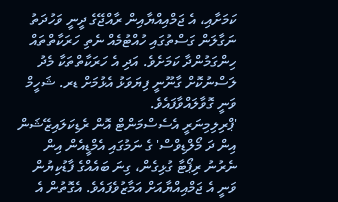ކަމަށާއި، އެ ޖަމްއިއްޔާއިން ރާއްޖޭގެ ދީނީ ވަހުދަތު ނަގާލަން ގަސްތުގައި ހުއްޓުމެއް ނެތި ހަރަކާތްތައް ހިންގަމުންދާ ކަމަށެވެ. އަދި އެ ހަރަކާތްތަކާ މެދު ލަސްނުކޮށް ގާނޫނީ ފިޔަވަޅު އެޅުމަށް ޑރ. ޝަހީމް ވަނީ ގޮވާލައްވާފައެވެ.
'ޕްރިލިމިނަރީ އެސެސްމަންޓް އޮން ރެޑިކަލައިޒޭޝަން އިން ދަ މޯލްޑިވްސް' ގެ ނަމުގައި އެމްޑީއެން އިން ނެރުނު ރިޕޯޓާ ގުޅިގެން، ގިނަ ބައެއްގެ ފާޑުކިޔުން ވަނީ އެ ޖަމްއިއްޔާއަށް އަމާޒުވެފައެވެ. އެގޮތުން އެ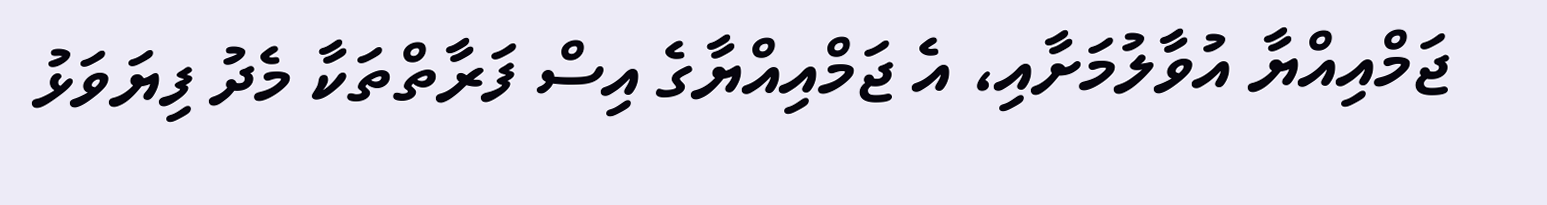ޖަމްއިއްޔާ އުވާލުމަށާއި، އެ ޖަމްއިއްޔާގެ އިސް ފަރާތްތަކާ މެދު ފިޔަވަޅު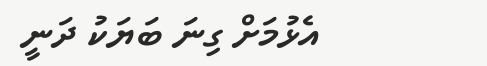އެޅުމަށް ގިނަ ބަޔަކު ދަނީ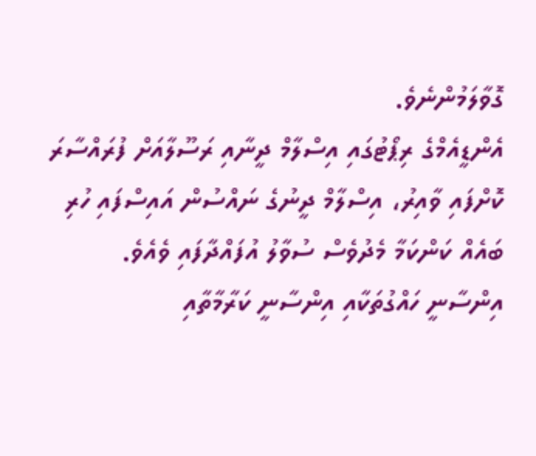ގޮވާލަމުންނެވެ.
އެންޑީއެމްގެ ރިޕޯޓުގައި އިސްލާމް ދީނާއި ރަސޫލާއަށް ފުރައްސާރަ ކޮށްފައި ވާއިރު، އިސްލާމް ދީނުގެ ނައްސުން އައިސްފައި ހުރި ބައެއް ކަންކަމާ މެދުވެސް ސުވާލު އުފައްދާފައި ވެއެވެ.
އިންސާނީ ހައްގުތަކާއި އިންސާނީ ކަރާމާތާއި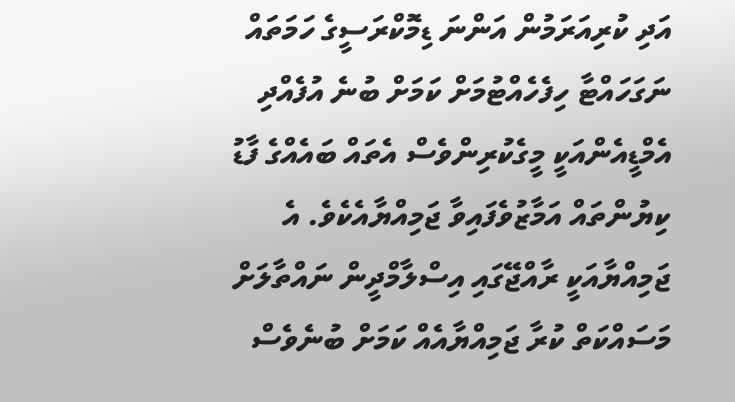އަދި ކުރިއަރަމުން އަންނަ ޑިމޮކްރަސީގެ ހަމަތައް ނަގަހައްޓާ ހިފެހެއްޓުމަށް ކަމަށް ބުނެ އުފެއްދި އެމްޑީއެންއަކީ މީގެކުރިންވެސް އެތައް ބައެއްގެ ފާޑު ކިޔުންތައް އަމާޒުވެފައިވާ ޖަމިއްޔާއެކެވެ. އެ ޖަމިއްޔާއަކީ ރާއްޖޭގައި އިސްލާމްދީން ނައްތާލަށް މަސައްކަތް ކުރާ ޖަމިއްޔާއެއް ކަމަށް ބުނެވެސް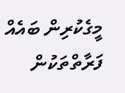މީގެކުރިން ބައެއް ފަރާތްތަކުން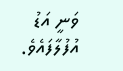ވަނީ އަޑު އުފުލާފައެވެ.